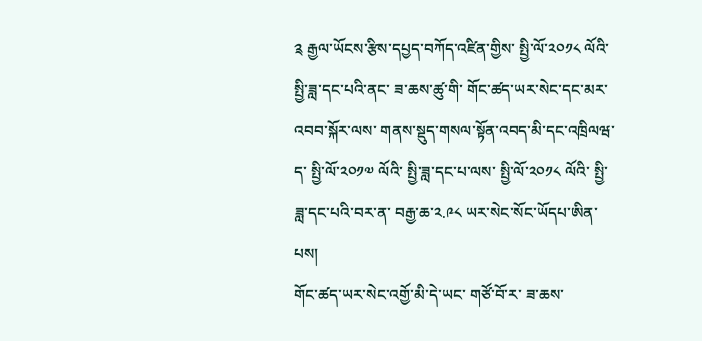༉ རྒྱལ་ཡོངས་རྩིས་དཔྱད་བཀོད་འཛིན་གྱིས་ སྤྱི་ལོ་༢༠༡༨ ལོའི་ སྤྱི་ཟླ་དང་པའི་ནང་ ཟ་ཆས་ཚུ་གི་ གོང་ཚད་ཡར་སེང་དང་མར་འབབ་སྐོར་ལས་ གནས་སྡུད་གསལ་སྟོན་འབད་མི་དང་འཁྲིལཝ་ད་ སྤྱི་ལོ་༢༠༡༧ ལོའི་ སྤྱི་ཟླ་དང་པ་ལས་ སྤྱི་ལོ་༢༠༡༨ ལོའི་ སྤྱི་ཟླ་དང་པའི་བར་ན་ བརྒྱ་ཆ་༢.༩༨ ཡར་སེང་སོང་ཡོདཔ་ཨིན་པས།
གོང་ཚད་ཡར་སེང་འགྱོ་མི་དེ་ཡང་ གཙོ་བོ་ར་ ཟ་ཆས་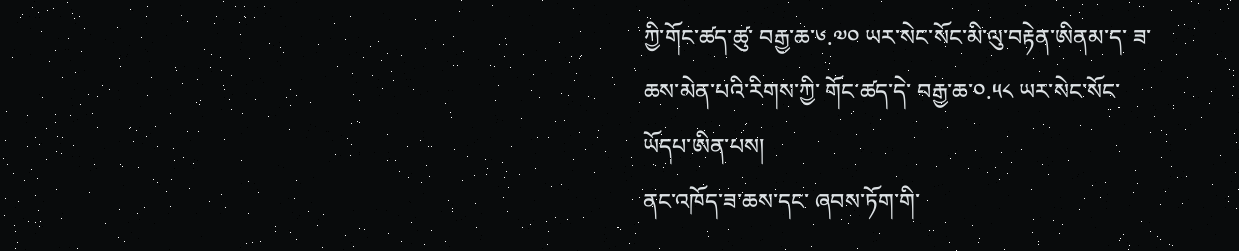ཀྱི་གོང་ཚད་ཚུ་ བརྒྱ་ཆ་༦.༧༠ ཡར་སེང་སོང་མི་ལུ་བརྟེན་ཨིནམ་ད་ ཟ་ཆས་མེན་པའི་རིགས་ཀྱི་ གོང་ཚད་དེ་ བརྒྱ་ཆ་༠.༥༨ ཡར་སེང་སོང་ཡོདཔ་ཨིན་པས།
ནང་འཁོད་ཟ་ཆས་དང་ ཞབས་ཏོག་གི་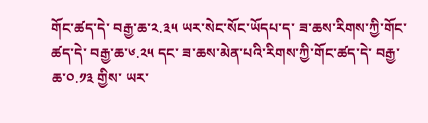གོང་ཚད་དེ་ བརྒྱ་ཆ་༢.༣༥ ཡར་སེང་སོང་ཡོདཔ་ད་ ཟ་ཆས་རིགས་ཀྱི་གོང་ཚད་དེ་ བརྒྱ་ཆ་༦.༢༥ དང་ ཟ་ཆས་མེན་པའི་རིགས་ཀྱི་གོང་ཚད་དེ་ བརྒྱ་ཆ་༠.༡༣ གྱིས་ ཡར་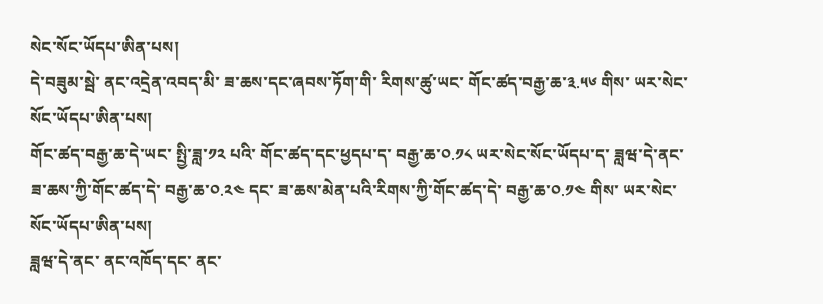སེང་སོང་ཡོདཔ་ཨིན་པས།
དེ་བཟུམ་སྦེ་ ནང་འདྲེན་འབད་མི་ ཟ་ཆས་དང་ཞབས་ཏོག་གི་ རིགས་ཚུ་ཡང་ གོང་ཚད་བརྒྱ་ཆ་༣.༥༦ གིས་ ཡར་སེང་སོང་ཡོདཔ་ཨིན་པས།
གོང་ཚད་བརྒྱ་ཆ་དེ་ཡང་ སྤྱི་ཟླ་༡༢ པའི་ གོང་ཚད་དང་ཕྱདཔ་ད་ བརྒྱ་ཆ་༠.༡༨ ཡར་སེང་སོང་ཡོདཔ་ད་ ཟླཝ་དེ་ནང་ ཟ་ཆས་ཀྱི་གོང་ཚད་དེ་ བརྒྱ་ཆ་༠.༢༤ དང་ ཟ་ཆས་མེན་པའི་རིགས་ཀྱི་གོང་ཚད་དེ་ བརྒྱ་ཆ་༠.༡༤ གིས་ ཡར་སེང་སོང་ཡོདཔ་ཨིན་པས།
ཟླཝ་དེ་ནང་ ནང་འཁོད་དང་ ནང་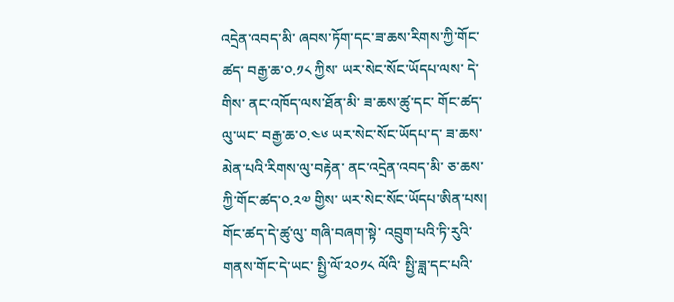འདྲེན་འབད་མི་ ཞབས་ཏོག་དང་ཟ་ཆས་རིགས་ཀྱི་གོང་ཚད་ བརྒྱ་ཆ་༠.༡༨ ཀྱིས་ ཡར་སེང་སོང་ཡོདཔ་ལས་ དེ་གིས་ ནང་འཁོད་ལས་ཐོན་མི་ ཟ་ཆས་ཚུ་དང་ གོང་ཚད་ལུ་ཡང་ བརྒྱ་ཆ་༠.༤༦ ཡར་སེང་སོང་ཡོདཔ་ད་ ཟ་ཆས་མེན་པའི་རིགས་ལུ་བརྟེན་ ནང་འདྲེན་འབད་མི་ ཅ་ཆས་ཀྱི་གོང་ཚད་༠.༢༧ གྱིས་ ཡར་སེང་སོང་ཡོདཔ་ཨིན་པས།
གོང་ཚད་དེ་ཚུ་ལུ་ གཞི་བཞག་སྟེ་ འབྲུག་པའི་ཏི་རུའི་གནས་གོང་དེ་ཡང་ སྤྱི་ལོ་༢༠༡༨ ལོའི་ སྤྱི་ཟླ་དང་པའི་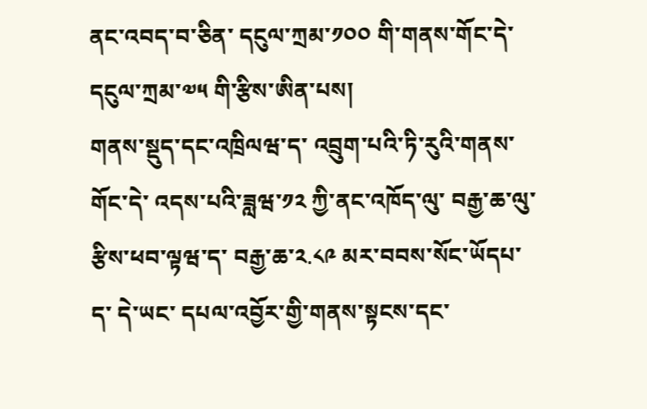ནང་འབད་བ་ཅིན་ དངུལ་ཀྲམ་༡༠༠ གི་གནས་གོང་དེ་ དངུལ་ཀྲམ་༧༥ གི་རྩིས་ཨིན་པས།
གནས་སྡུད་དང་འཁྲིལཝ་ད་ འབྲུག་པའི་ཏི་རུའི་གནས་གོང་དེ་ འདས་པའི་ཟླཝ་༡༢ ཀྱི་ནང་འཁོད་ལུ་ བརྒྱ་ཆ་ལུ་ རྩིས་ཕབ་ལྟཝ་ད་ བརྒྱ་ཆ་༢.༨༩ མར་བབས་སོང་ཡོདཔ་ད་ དེ་ཡང་ དཔལ་འབྱོར་གྱི་གནས་སྟངས་དང་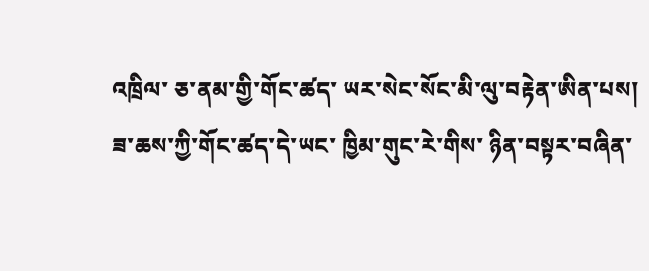འཁྲིལ་ ཅ་ནམ་གྱི་གོང་ཚད་ ཡར་སེང་སོང་མི་ལུ་བརྟེན་ཨིན་པས།
ཟ་ཆས་ཀྱི་གོང་ཚད་དེ་ཡང་ ཁྱིམ་གུང་རེ་གིས་ ཉིན་བསྟར་བཞིན་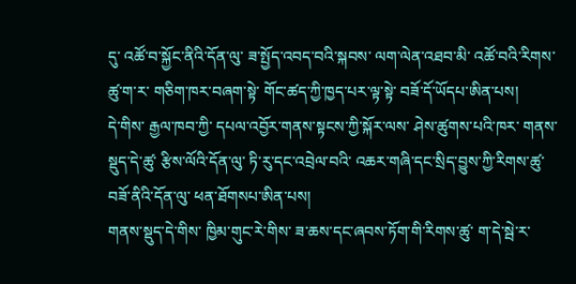དུ་ འཚོ་བ་སྐྱོང་ནིའི་དོན་ལུ་ ཟ་སྤྱོད་འབད་བའི་སྐབས་ ལག་ལེན་འཐབ་མི་ འཚོ་བའི་རིགས་ཚུ་ག་ར་ གཅིག་ཁར་བཞག་སྟེ་ གོང་ཚད་ཀྱི་ཁྱད་པར་ལྟ་སྟེ་ བཟོ་དོ་ཡོདཔ་ཨིན་པས།
དེ་གིས་ རྒྱལ་ཁབ་ཀྱི་ དཔལ་འབྱོར་གནས་སྟངས་ཀྱི་སྐོར་ལས་ ཤེས་ཚུགས་པའི་ཁར་ གནས་སྡུད་དེ་ཚུ་ རྩིས་ལོའི་དོན་ལུ་ ཏི་རུ་དང་འབྲེལ་བའི་ འཆར་གཞི་དང་སྲིད་བྱུས་ཀྱི་རིགས་ཚུ་ བཟོ་ནིའི་དོན་ལུ་ ཕན་ཐོགསཔ་ཨིན་པས།
གནས་སྡུད་དེ་གིས་ ཁྱིམ་གུང་རེ་གིས་ ཟ་ཆས་དང་ཞབས་ཏོག་གི་རིགས་ཚུ་ ག་དེ་སྦེ་ར་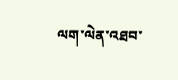ལག་ལེན་འཐབ་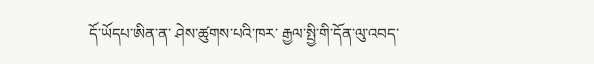དོ་ཡོདཔ་ཨིན་ན་ ཤེས་ཚུགས་པའི་ཁར་ རྒྱལ་སྤྱི་གི་དོན་ལུ་འབད་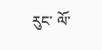རུང་ ལོ་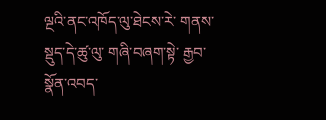ལྔའི་ནང་འཁོད་ལུ་ཐེངས་རེ་ གནས་སྡུད་དེ་ཚུ་ལུ་ གཞི་བཞག་སྟེ་ རྒྱབ་སྣོན་འབད་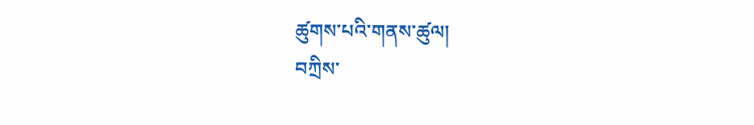ཚུགས་པའི་གནས་ཚུལ།
བཀྲིས་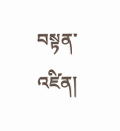བསྟན་འཛིན།